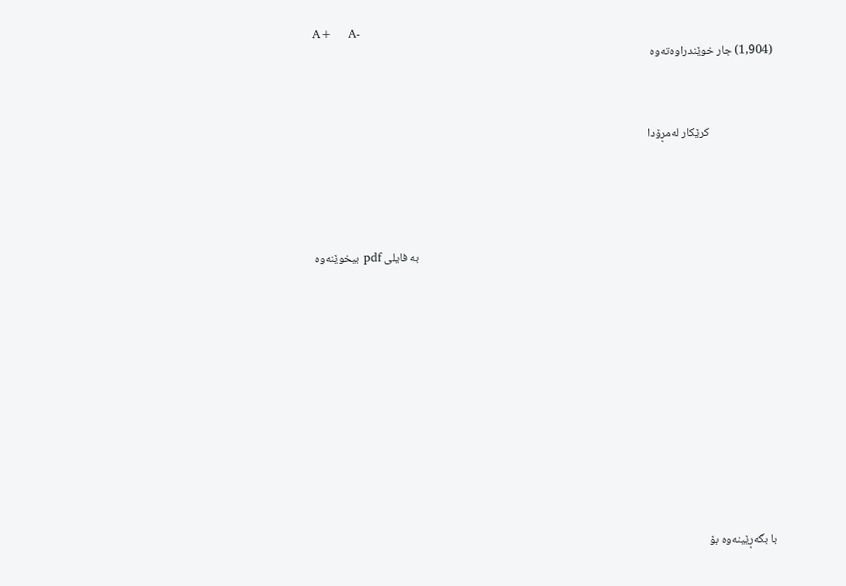A+    A-
(1,904) جار خوێندراوەتەوە



                        كرێكار له‌مڕۆدا





                                                                                                                                      به‌ فايلى pdf بيخوێنه‌وه‌













با بگه‌ڕێينه‌وه‌ بۆ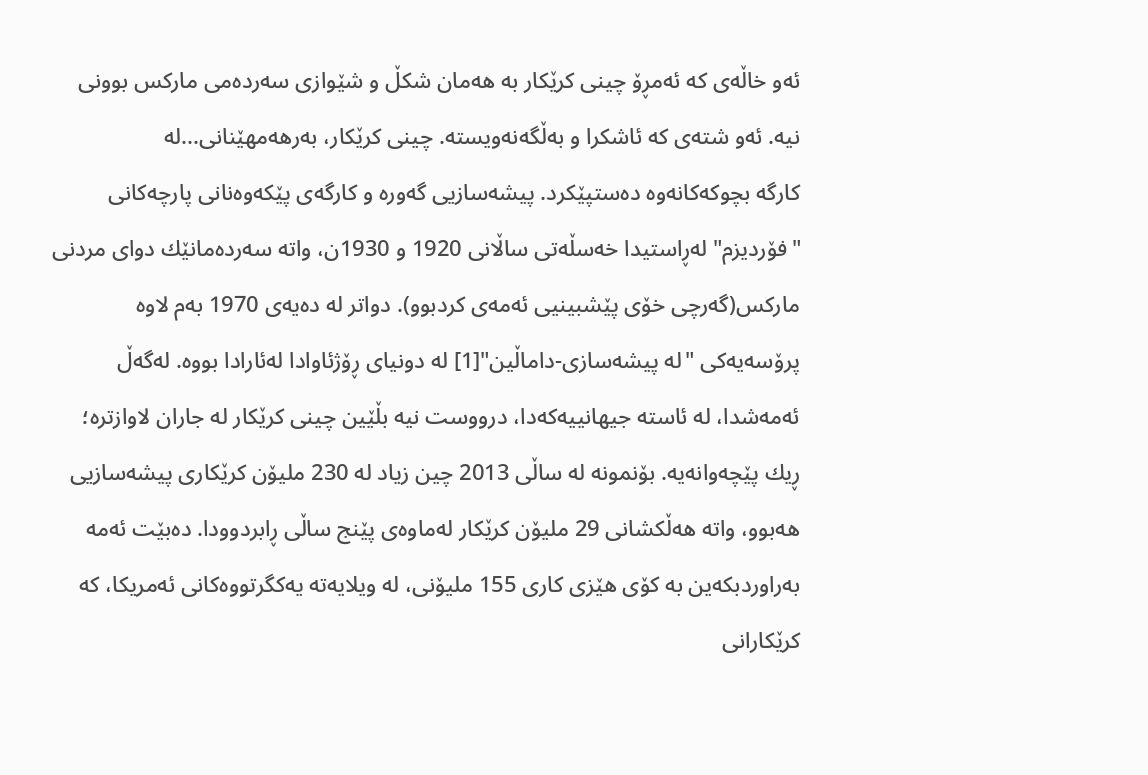ئه‌و خاڵه‌ى كه‌ ئه‌مڕۆ چينى كرێكار به‌ هه‌مان شكڵ و شێوازى سه‌رده‌مى ماركس بوونى نيه‌. ئه‌و شته‌ى كه‌ ئاشكرا و به‌ڵگه‌نه‌ويسته‌. چينى كرێكار، به‌رهه‌مهێنانى...له‌ كارگه ‌بچوكه‌كانه‌وه‌ ده‌ستپێكرد. پيشه‌سازيى گه‌وره‌ و كارگه‌ى پێكه‌وه‌نانى پارچه‌كانى "فۆرديزم" له‌ڕاستيدا خه‌سڵه‌تى ساڵانى 1920 و 1930ن، واته‌ سه‌رده‌مانێك دواى مردنى ماركس(گه‌رچى خۆى پێشبينيى ئه‌مه‌ى كردبوو). دواتر له‌ ده‌يه‌ى 1970 به‌م لاوه‌ پرۆسه‌يه‌كى "له‌ پيشه‌سازى-داماڵين"[1] له‌ دونياى ڕۆژئاوادا له‌ئارادا بووه‌. له‌گه‌ڵ ئه‌مه‌شدا، له‌ ئاسته‌ جيهانييه‌كه‌دا، درووست نيه‌ بڵێين چينى كرێكار له‌ جاران لاوازتره‌؛ ڕيك پێچه‌وانه‌يه‌. بۆنمونه‌ له‌ ساڵى 2013 چين زياد له‌ 230 مليۆن كرێكارى پيشه‌سازيى هه‌بوو، واته‌ هه‌ڵكشانى 29 مليۆن كرێكار له‌ماوه‌ى پێنج ساڵى ڕابردوودا. ده‌بێت ئه‌مه‌ به‌راوردبكه‌ين به‌ كۆى هێزى كارى 155 مليۆنى، له‌ ويلايه‌ته‌ يه‌كگرتووه‌كانى ئه‌مريكا، كه‌ كرێكارانى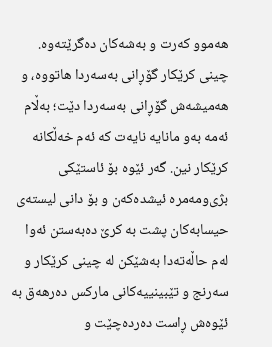هه‌موو كه‌رت و به‌شه‌كان ده‌گرێته‌وه‌. چينى كرێكار گۆڕانى به‌سه‌ردا هاتووه‌، و هه‌ميشه‌ش گۆڕانى به‌سه‌ردا دێت؛ به‌ڵام ئه‌مه‌ به‌و مانايه‌ نايه‌ت كه‌ ئه‌م خه‌ڵكانه‌ كرێكار نين. گه‌ر ئێوه‌ بۆ ئاستێكى بژى‌ومه‌مره‌ ئيشده‌كه‌ن و بۆ دانى ليسته‌ى حيسابه‌كان پشت به‌ كرێ ده‌به‌ستن ئه‌وا له‌م حاڵه‌ته‌دا به‌شێكن له‌ چينى كرێكار و سه‌رنج و تێبينييه‌كانى ماركس ده‌رهه‌ق به‌ ئێوه‌ش ڕاست ده‌رده‌چێت و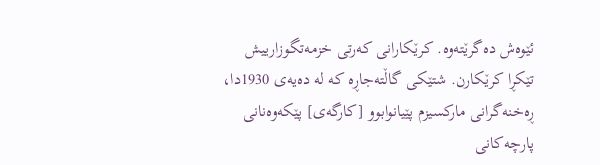ئێوه‌ش ده‌گرێته‌وه‌. كرێكارانى كه‌رتى خزمه‌تگوزارييش تێكڕا كرێكارن. شتێكى گاڵته‌جاڕه‌ كه‌ له‌ ده‌يه‌ى 1930دا، ڕه‌خنه‌گرانى ماركسيزم پێيانوابوو [كارگه‌ى] پێكه‌وه‌نانى پارچه‌كانى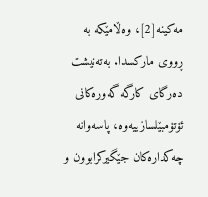مه‌كينه‌[2]، وه‌ڵامێكه‌ به‌ ڕووى ماركسدا. به‌ته‌نيشت ده‌رگاى كارگه‌ گه‌وره‌كانى ئۆتۆمبێلسازييه‌وه‌، پاسه‌وانه‌ چه‌كداره‌كان جێگيركرابوون و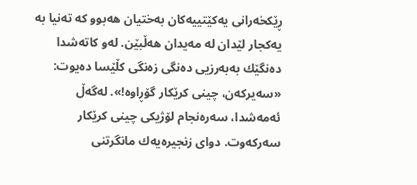ڕێكخه‌رانى يه‌كێتييه‌كان به‌ختيان هه‌بوو كه‌ ته‌نيا به‌ يه‌كجار لێدان له‌ مه‌يدان هه‌ڵبێن. له‌و كاته‌شدا ده‌نگێك به‌به‌رزيى ده‌نگى زه‌نگى كڵێسا ده‌يوت: «سه‌يركه‌ن، چينى كرێكار گۆڕاوه‌!». له‌گه‌ڵ ئه‌مه‌شدا، سه‌ره‌نجام لۆژيكى چينى كرێكار سه‌ركه‌وت. دواى زنجيره‌يه‌ك مانگرتنى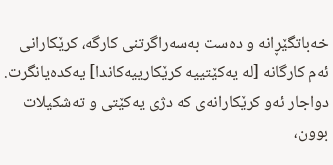خه‌باتگێڕانه‌ و ده‌ست به‌سه‌راگرتنى كارگه‌، كرێكارانى ئه‌م كارگانه‌ [له‌ يه‌كێتييه‌ كرێكارييه‌كاندا] يه‌كده‌يانگرت. دواجار ئه‌و كرێكارانه‌ى كه‌ دژى يه‌كێتى و ته‌شكيلات بوون،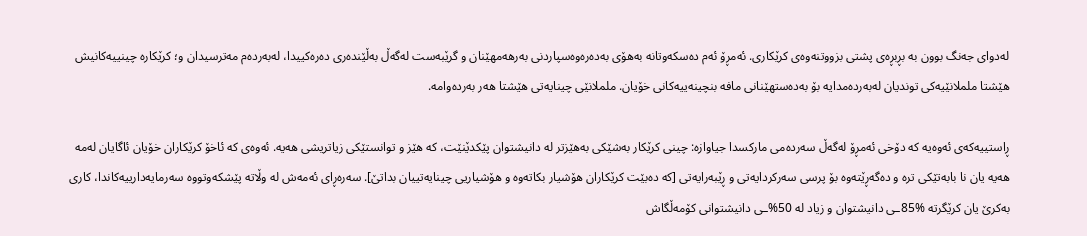له‌دواى جه‌نگ بوون به‌ بڕبڕه‌ى پشتى بزووتنه‌وه‌ى كرێكارى. ئه‌مڕۆ ئه‌م ده‌سكه‌وتانه‌ به‌هۆى به‌ده‌ره‌وه‌سپاردنى به‌رهه‌مهێنان و گرێبه‌ست له‌گه‌ڵ به‌ڵێنده‌رى ده‌ره‌كييدا، له‌به‌رده‌م مه‌ترسيدان و؛ كرێكاره‌ چينييه‌كانيش هێشتا ململانێيه‌كى تونديان له‌به‌رده‌مدايه‌ بۆ به‌ده‌ستهێنانى مافه‌ بنچينه‌ييه‌كانى خۆيان. ململانێى چينايه‌تى هێشتا هه‌ر به‌رده‌وامه‌.

ڕاستييه‌كه‌ى ئه‌وه‌يه‌ كه‌ دۆخى ئه‌مڕۆ له‌گه‌ڵ سه‌رده‌مى ماركسدا جياوازه‌: چينى كرێكار به‌شێكى به‌هێزتر له‌ دانيشتوان پێكدێنێت، كه‌ هێز و توانستێكى زياتريشى هه‌يه‌. ئه‌وه‌ى كه‌ ئاخۆ كرێكاران خۆيان ئاگايان له‌مه‌ هه‌يه‌ يان نا بابه‌تێكى تره‌ و ده‌گه‌ڕێته‌وه‌ بۆ پرسى سه‌ركردايه‌تى و ڕێبه‌رايه‌تى [كه‌ ده‌بێت كرێكاران هۆشيار بكاته‌وه‌ و هۆشياريى چينايه‌تييان بداتێ]. سه‌ره‌ڕاى ئه‌مه‌ش له‌ وڵاته‌ پێشكه‌وتووه‌ سه‌رمايه‌دارييه‌كاندا، كارى به‌كرێ يان كرێگرته‌‌ %85ـى دانيشتوان و زياد له‌ 50%ـى دانيشتوانى كۆمه‌ڵگاش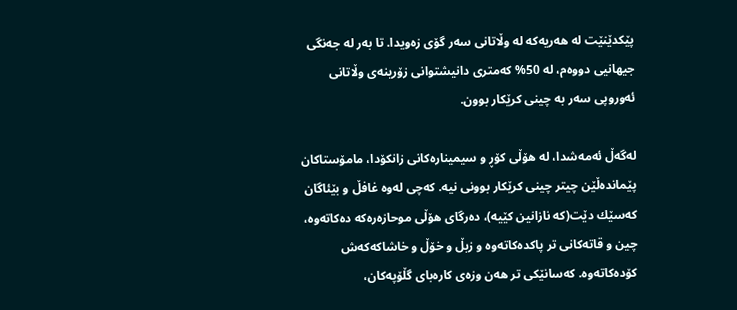پێكدێنێت له‌ هه‌ريه‌كه‌ له‌ وڵاتانى سه‌ر گۆى زه‌ويدا. تا به‌ر له‌ جه‌نگى جيهانيى دووه‌م، له‌ 50% كه‌مترى دانيشتوانى زۆرينه‌ى وڵاتانى ئه‌وروپى سه‌ر به‌ چينى كرێكار بوون.

له‌گه‌ڵ ئه‌مه‌شدا، له‌ هۆڵى كۆڕ و سيميناره‌كانى زانكۆدا، مامۆستاكان پێمانده‌ڵێن چيتر چينى كرێكار بوونى نيه‌. كه‌چى له‌وه‌ غافڵ و بێئاگان كه‌سێك دێت(كه‌ نازانين كێيه‌)، ده‌رگاى هۆڵى موحازه‌ره‌كه‌ ده‌كاته‌وه‌، چين و قاته‌كانى تر پاكده‌كاته‌وه‌ و زبڵ و خۆڵ و خاشاكه‌كه‌ش كۆده‌كاته‌وه‌. كه‌سانێكى تر هه‌ن وزه‌ى كاره‌باى گڵۆپه‌كان،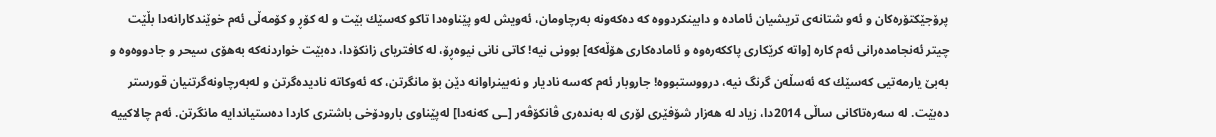پرۆجێكتۆره‌كان و ئه‌و شتانه‌ى تريشيان ئاماده‌ و دابينكردووه‌ كه‌ ده‌كه‌ونه‌ به‌رچاومان، ئه‌ويش له‌و پێناوه‌دا تاكو كه‌سێك بێت و له‌ كۆڕ و كۆمه‌ڵى ئه‌م خوێندكارانه‌دا بڵێت چيتر ئه‌نجامده‌رانى ئه‌م كاره‌ [واته‌ كرێكارى پاككه‌ره‌وه‌ و ئاماده‌كارى هۆڵه‌كه‌] بوونى نيه‌! كاتى نانى نيوه‌ڕۆ، له‌ كافترياى زانكۆدا، ده‌بێت خواردنه‌كه‌ به‌هۆى سيحر و جادووه‌وه‌ و به‌بێ يارمه‌تيى كه‌سێك كه‌ ئه‌سڵه‌ن گرنگ نيه‌، درووستبووه‌! جاروبار ئه‌م كه‌سه‌ ناديار و نه‌بينراوانه‌ دێن بۆ مانگرتن، كه‌ ئه‌وكاته‌ ناديده‌گرتن و له‌به‌رچاونه‌گرتنيان قورستر ده‌بێت. له‌ سه‌ره‌تاكانى ساڵى 2014دا، زياد له‌ هه‌زار شۆفێرى لۆرى له‌ به‌نده‌رى ڤانكۆڤه‌ر [ـى كه‌نه‌دا] له‌پێناوى بارودۆخى باشترى كاردا ده‌ستياندايه‌ مانگرتن. ئه‌م چالاكييه‌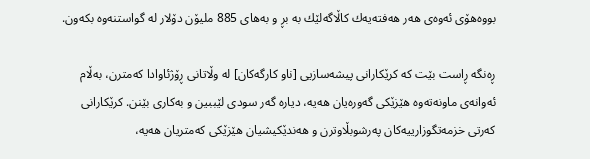بووه‌هۆى ئه‌وه‌ى هه‌ر هه‌فته‌يه‌ك كاڵاگه‌لێك به‌ بڕ و به‌هاى 885 مليۆن دۆلار له‌ گواستنه‌وه‌ بكه‌ون.

ڕه‌نگه‌ ڕاست بێت كه‌ كرێكارانى پيشه‌سازيى [ناو كارگه‌كان] له‌ وڵاتانى ڕۆژئاوادا كه‌مترن، به‌ڵام ئه‌وانه‌ى ماونه‌ته‌وه‌ هێزێكى گه‌وره‌يان هه‌يه‌، دياره‌ گه‌ر سودى لێببين و به‌كارى بێنن. كرێكارانى كه‌رتى خزمه‌تگوزارييه‌كان په‌رشوبڵاوترن و هه‌ندێكيشيان هێزێكى كه‌متريان هه‌يه‌،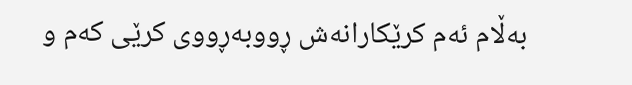به‌ڵام ئه‌م كرێكارانه‌ش ڕووبه‌ڕووى كرێى كه‌م و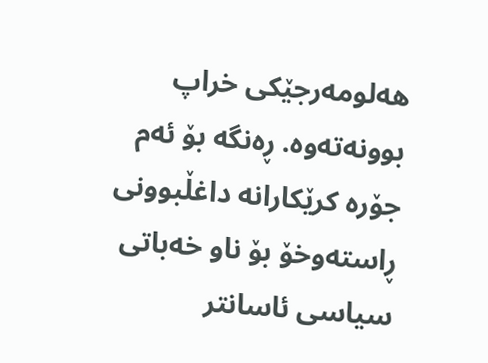هه‌لومه‌رجێكى خراپ بوونه‌ته‌وه‌. ڕه‌نگه‌ بۆ ئه‌م جۆره‌ كرێكارانه‌ داغڵبوونى ڕاسته‌وخۆ بۆ ناو خه‌باتى سياسى ئاسانتر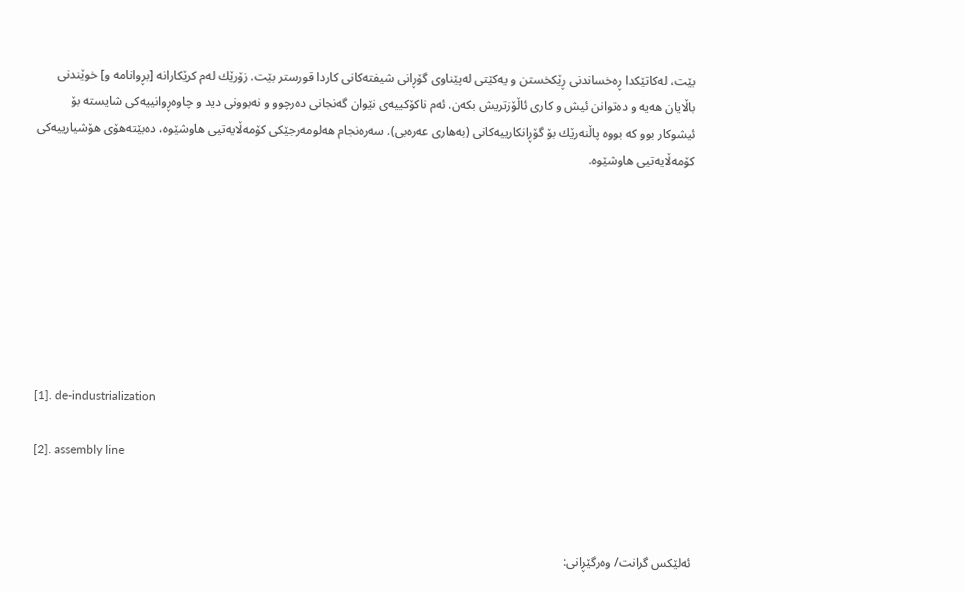بێت، له‌كاتێكدا ڕه‌خساندنى ڕێكخستن و يه‌كێتى له‌پێناوى گۆڕانى شيفته‌كانى كاردا قورستر بێت. زۆرێك له‌م كرێكارانه‌ [بڕوانامه‌ و] خوێندنى باڵايان هه‌يه‌ و ده‌توانن ئيش و كارى ئاڵۆزتريش بكه‌ن. ئه‌م ناكۆكييه‌ى نێوان گه‌نجانى ده‌رچوو و نه‌بوونى ديد و چاوه‌ڕوانييه‌كى شايسته‌ بۆ ئيشوكار بوو كه‌ بووه‌ پاڵنه‌رێك بۆ گۆڕانكارييه‌كانى (به‌هارى عه‌ره‌بى). سه‌ره‌نجام هه‌لومه‌رجێكى كۆمه‌ڵايه‌تيى هاوشێوه‌، ده‌بێته‌هۆى هۆشيارييه‌كى كۆمه‌ڵايه‌تيى هاوشێوه‌.








[1]. de-industrialization

[2]. assembly line



ئه‌لێكس گرانت/ وه‌رگێڕانى: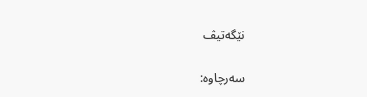نێگه‌تيڤ

سه‌رچاوه‌: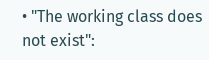• "The working class does not exist":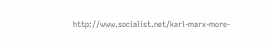http://www.socialist.net/karl-marx-more-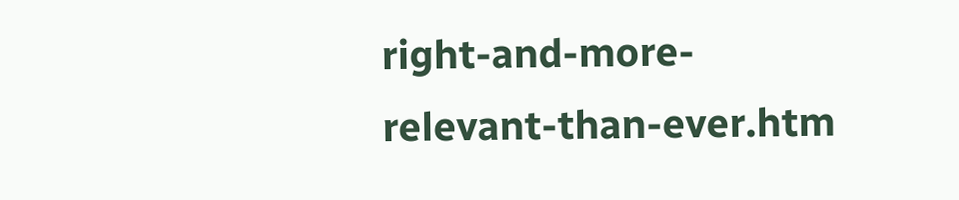right-and-more-relevant-than-ever.htm